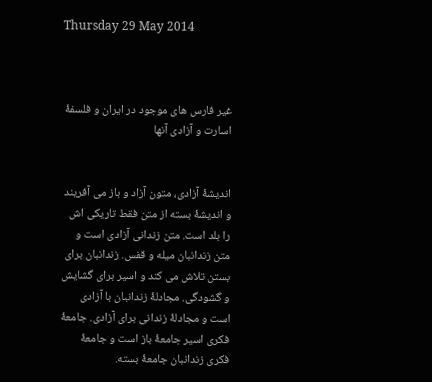Thursday 29 May 2014



غیر فارس های موجود در ایران و فلسفۀ اسارت و آزادی آنها


اندیشۀ آزادی، متون آزاد و باز می آفریند و اندیشۀ بسته از متن فقط تاریکی اش را بلد است. متن زندانی آزادی است و متن زندانبان میله و قفس. زندانبان برای بستن تلاش می کند و اسیر برای گشایش و گشودگی. مجادلۀ زندانبان با آزادی است و مجادلۀ زندانی برای آزادی. جامعۀ فکری اسیر جامعۀ باز است و جامعۀ فکری زندانبان جامعۀ بسته.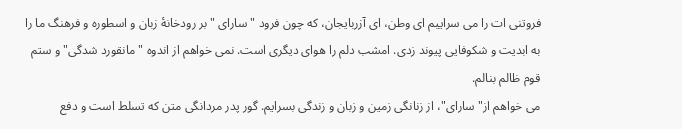فروتنی ات را می سراییم ای وطن، ای آزربایجان، که چون فرود " سارای " بر رودخانۀ زبان و اسطوره و فرهنگ ما را به ابدیت و شکوفایی پیوند زدی. امشب دلم را هوای دیگری است. نمی خواهم از اندوه " مانقورد شدگی" و ستم قوم ظالم بنالم.
می خواهم از" سارای"، از زنانگی زمین و زبان و زندگی بسرایم. گور پدر مردانگی متن که تسلط است و دفع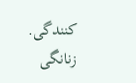کنندگی. زنانگی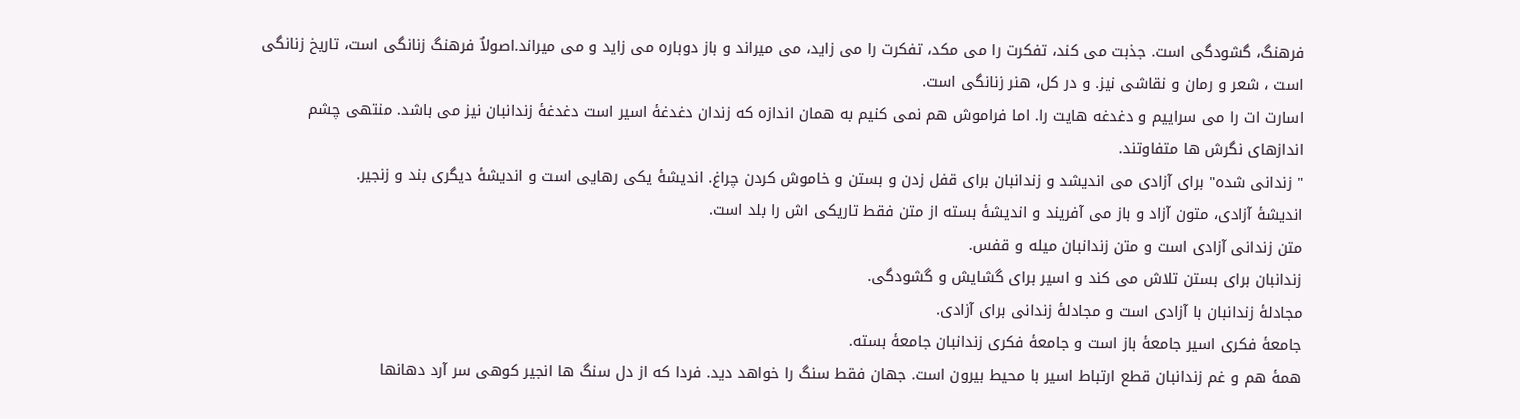فرهنگ، گشودگی است. جذبت می کند، تفکرت را می مکد، تفکرت را می زاید، می میراند و باز دوباره می زاید و می میراند.اصولاٌ فرهنگ زنانگی است، تاریخ زنانگی است ، شعر و رمان و نقاشی نیز. و در کل، هنر زنانگی است.
اسارت ات را می سراییم و دغدغه هایت را. اما فراموش هم نمی کنیم به همان اندازه که زندان دغدغۀ اسیر است دغدغۀ زندانبان نیز می باشد. منتهی چشم اندازهای نگرش ها متفاوتند.
" زندانی شده" برای آزادی می اندیشد و زندانبان برای قفل زدن و بستن و خاموش کردن چراغ. اندیشۀ یکی رهایی است و اندیشۀ دیگری بند و زنجیر.
اندیشۀ آزادی، متون آزاد و باز می آفریند و اندیشۀ بسته از متن فقط تاریکی اش را بلد است.
متن زندانی آزادی است و متن زندانبان میله و قفس.
زندانبان برای بستن تلاش می کند و اسیر برای گشایش و گشودگی.
مجادلۀ زندانبان با آزادی است و مجادلۀ زندانی برای آزادی.
جامعۀ فکری اسیر جامعۀ باز است و جامعۀ فکری زندانبان جامعۀ بسته.
همۀ هم و غم زندانبان قطع ارتباط اسیر با محیط بیرون است. جهان فقط سنگ را خواهد دید. فردا که از دل سنگ ها انجیر کوهی سر آرد دهانها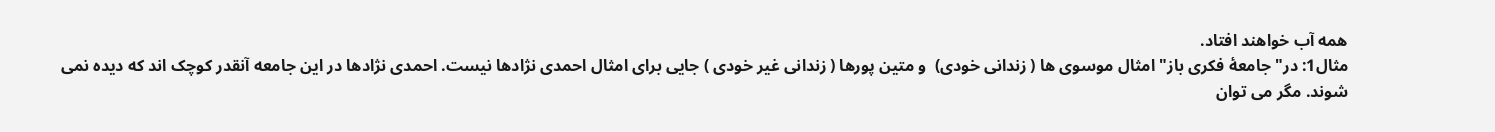همه آب خواهند افتاد.
مثال1: در" جامعۀ فکری باز" امثال موسوی ها ( زندانی خودی)  و متین پورها ( زندانی غیر خودی ) جایی برای امثال احمدی نژادها نیست. احمدی نژادها در این جامعه آنقدر کوچک اند که دیده نمی شوند. مگر می توان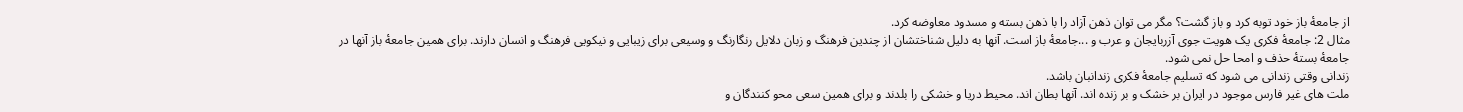از جامعۀ باز خود توبه کرد و باز گشت؟ مگر می توان ذهن آزاد را با ذهن بسته و مسدود معاوضه کرد.
مثال 2: جامعۀ فکری یک هویت جوی آزربایجان و عرب و ...جامعۀ باز است. آنها به دلیل شناختشان از چندین فرهنگ و زبان دلایل رنگارنگ و وسیعی برای زیبایی و نیکویی فرهنگ و انسان دارند. برای همین جامعۀ باز آنها در جامعۀ بستۀ حذف و امحا حل نمی شود.
زندانی وقتی زندانی می شود که تسلیم جامعۀ فکری زندانبان باشد.
ملت های غیر فارس موجود در ایران بر خشک و بر زنده اند. آنها بطان اند. محیط دریا و خشکی را بلدند و برای همین سعی محو کنندگان و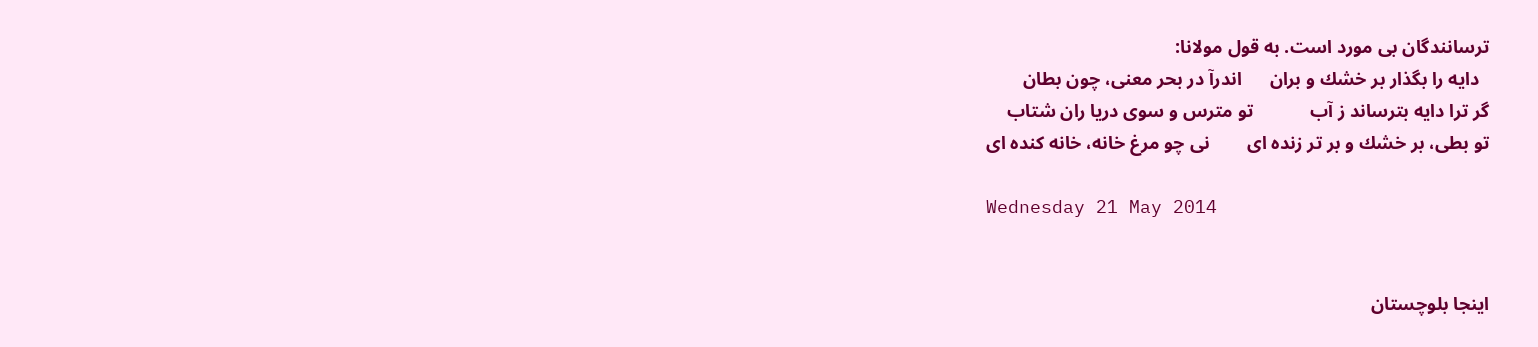ترسانندگان بی مورد است. به قول مولانا:
  دایه را بگذار بر خشك و بران      اندرآ در بحر معنی، چون بطان
گر ترا دایه بترساند ز آب            تو مترس و سوی دریا ران شتاب
تو بطی، بر خشك و بر تر زنده ای        نی چو مرغ خانه، خانه كنده ای

Wednesday 21 May 2014


اينجا بلوچستان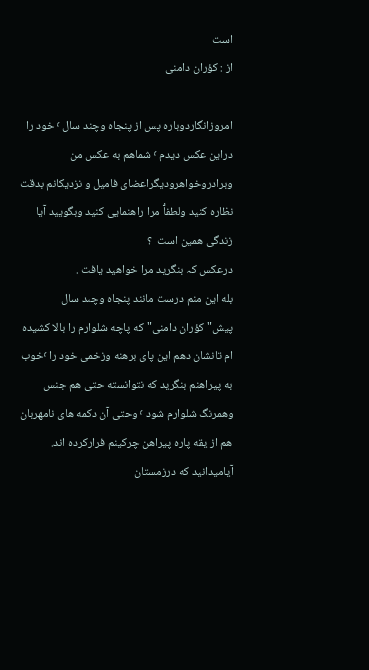است
از : کؤران دامنى

امروزانگاردوباره پس از پنجاه وچند سال ٬ خود را دراين عکس ديدم ٬ شماھم به عکس من وبرادروخواھروديگراعضاى فاميل و نزديکانم بدقت نظارہ کنيد ولطفٲ مرا راھنمايى کنيد وبگوييد آيا زندگى ھمين است  ؟
درعکس کہ بنگريد مرا خواھيد يافت .
بله اين منم درست مانند پنجاه وچںد سال پيش"کؤران دامنى"که پاچه شلوارم را بالا کشيده ام تانشان دھم اين پاى برھنه وزخمى خود را ٬خوب به پيراھنم بنگريد که نتوانسته حتى ھم جنس وھمرنگ شلوارم شود ٬ وحتى آن دکمه ھاى نامھربان ھم از يقه پاره پيراھن چرکينم فرارکرده اند.
آياميدانيد که درزمستان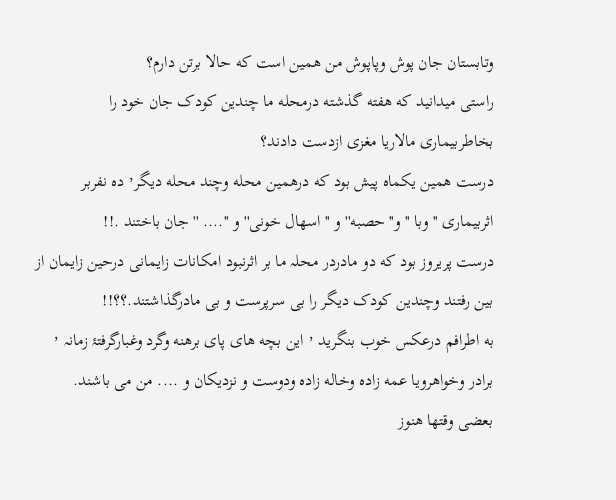وتابستان جان پوش وپاپوش من ھمين است که حالا برتن دارم؟
راستى ميدانيد که ھفته گذشته درمحله ما چندين کودک جان خود را بخاطربيمارى مالاريا مغزى ازدست دادند؟
درست ھمين يکماه پيش بود که درھمين محله وچند محله ديگر٬ ده نفربر اثربيمارى ''وبا '' و''حصبه'' و ''اسھال خونى'' و ''.... '' جان باختند .!!
درست پريروز بود که دو مادردر محلہ ما بر اثرنبود امکانات زايمانى درحين زايمان از بين رفتند وچندين کودک ديگر را بى سرپرست و بى مادرگذاشتند.؟؟!!
به اطرافم درعکس خوب بنگريد ٬ اين بچه ھاى پاى برھنه وگرد وغبارگرفتۂ زمانہ ٬ برادر وخواھرويا عمه زاده وخاله زاده ودوست و نزديکان و .... من مى باشند.
بعضى وقتھا ھنوز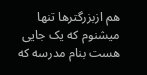ھم ازبزرگترھا تنھا ميشنوم که يک جايى ھست بنام مدرسه که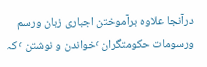درآنجا علاوه برآموختن اجبارى زبان ورسم ورسومات حکومتگران ٬خواندن و نوشتن ٬ کہ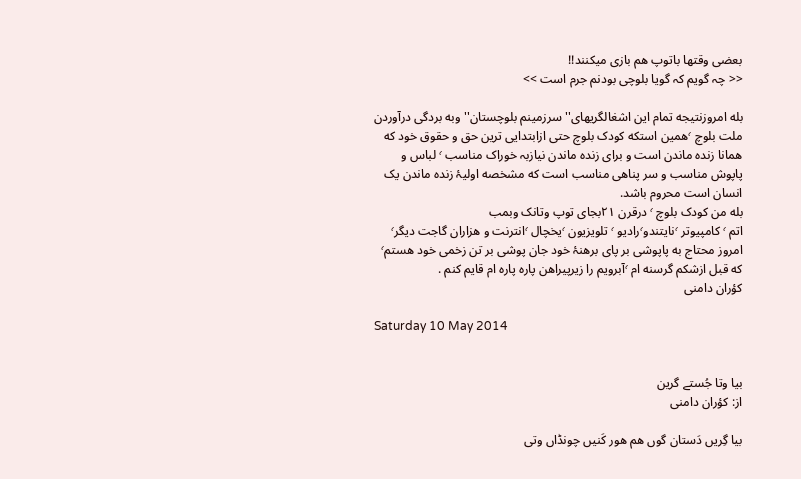بعضى وقتھا باتوپ ھم بازى ميکنند!!
<< چہ گويم کہ گويا بلوچى بودنم جرم است >>

بله امروزنتيجه تمام اين اشغالگريھاى''سرزمينم بلوچستان'' وبه بردگى درآوردن ملت بلوچ ٬ھمين استکه کودک بلوچ حتى ازابتدايى ترين حق و حقوق خود که ھمانا زندہ ماندن است و براى زندہ ماندن نيازبہ خوراک مناسب ٬ لباس و پاپوش مناسب و سر پناھى مناسب است که مشخصه اوليۂ زنده ماندن يک انسان است محروم باشد.
بله من کودک بلوچ ٬ درقرن ۲۱بجاى توپ وتانک وبمب
اتم ٬ کامپيوتر ٬نايتندو٬راديو ٬ تلويزيون ٬يخچال ٬انترنت و ھزاران گاجت ديگر٬ امروز محتاج به پاپوشى بر پاى برھنۂ خود جان پوشى بر تن زخمى خود ھستم٬ که قبل ازشکم گرسنه ام ٬آبرويم را زيرپيراھن پارہ پاره ام قايم کنم .
کؤران دامنى

Saturday 10 May 2014


بيا وتا جُستے گرين
از: کؤران دامنى

بيا گِريں دَستان گوں ھم ھور کَنيں چونڈاں وتى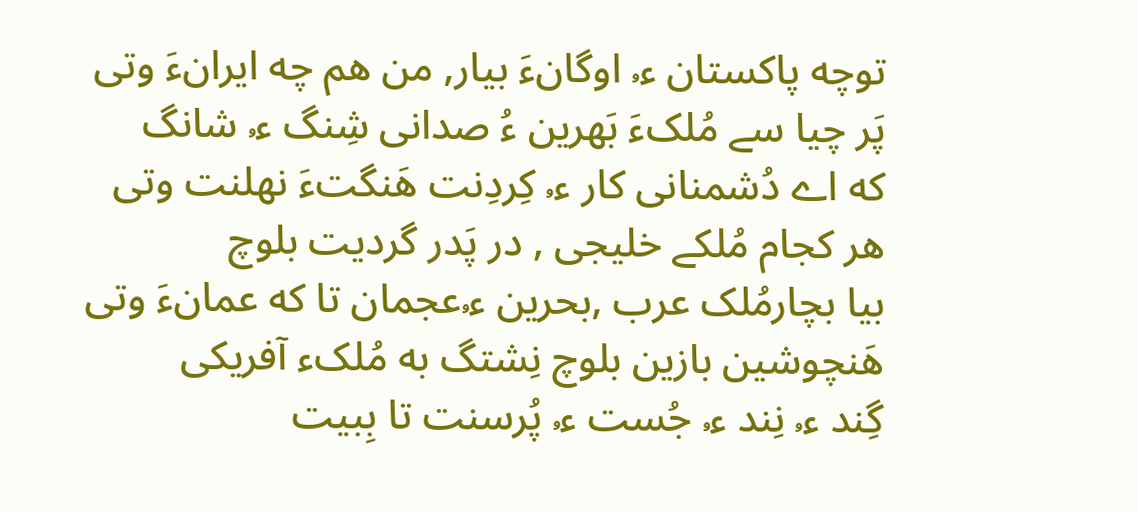توچه پاکستان ءۥ اوگانءَ بيار, من ھم چه ايرانءَ وتى
پَر چيا سے مُلکءَ بَھرين ءُ صدانى شِنگ ءۥ شانگ
که اے دُشمنانى کار ءۥ کِردِنت ھَنگتءَ نھلنت وتى
ھر کجام مُلکے خليجى , در پَدر گرديت بلوچ
بيا بچارمُلک عرب ,بحرين ءۥعجمان تا که عمانءَ وتى
ھَنچوشين بازين بلوچ نِشتگ به مُلکء آفريکى
گِند ءۥ نِند ءۥ جُست ءۥ پُرسنت تا بِبيت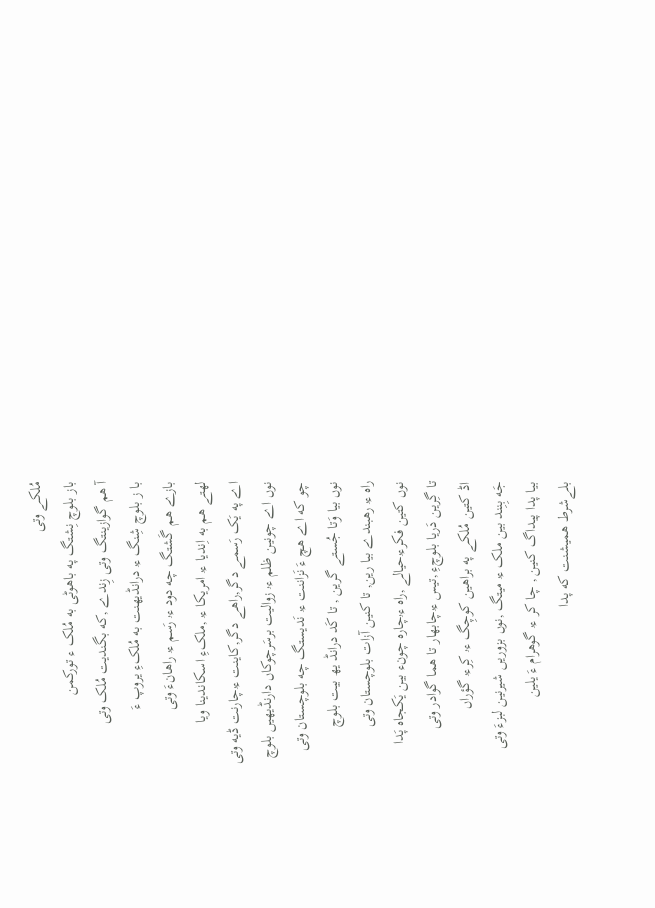مُلکے وتى
باز بلوچ نِشتگ په باھوٹى به مُلک ء تورکمن
آ ھم گوازينتگ وتى زِندے ,که بگنديت مُلک وتى
با ز بلوچ شِنگ ءۥ درانڈيھنت به مُلکءِ يروپ ءَ
بازے ھم گَشتگ چه دود ءۥ رَسم ءۥ راھانءَ وتى
لھتے ھم به اِنديا ءۥ امريکا ءۥ ,ملکءِ اسکاندينا ويا
اے په يَک رَسمے دگر,راھے دگر,کاينت ءۥچارنت ڈيه وتى
نوں اے چونين ظلم ءۥ زواليت برسَرچوکاں دارنڈيھيں بلوچ
چو که اے ھچ ءَ نَزاننت ءۥ نَديستگ چه بلوچستان وتى
نوں بيا وَتا جُستے گرين , تا کَد درانڈ يھ بيت بلوچ
راه ءۥ رھبندے بيا رين, تا کنين آزات بلوچستان وتى
نوں کتين فکرءۥحيالے ,راه ءۥچاره چونء بين يَکجاه پَدا
تا گِرين دَريا بلوچءِ ,تيس ءۥچابھار تا ھما گوادر وتى
اڈ کتين مُلکے په براھين کوچِگ ءۥ کِرءۥ گؤراں
جَه بِنِند بين ملک ءۥ ميتگ ,نوں بزوريں شيرنين لبزءَ وتى
بيا پدا پيداگ کنين , چا کر ءۥ گوھرام ءَ يلين
بلےشرط ھميشنت که پدا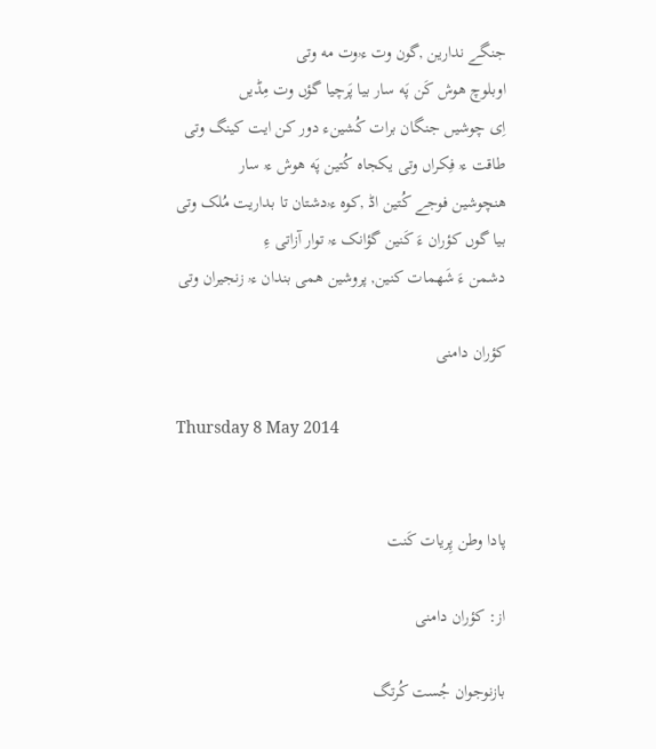جنگے ندارين ,گون وت ءۥوت مه وتى
اوبلوچ ھوش کَن پَه سار بيا پَرچيا گؤں وت مِڈيں
اِى چوشيں جنگان برات کُشينء دور کن ايت کينگ وتى
طاقت ءۥ فِکراں وتى يکجاه کُتين پَه ھوش ءۥ سار
ھنچوشين فوجے کُتين اڈ ,کوه ءۥدشتان تا بداريت مُلک وتى
بيا گوں کؤران ءَ کَنين گؤانک ءۥ توار آزاتى ءِ
دشمن ءَ شَھمات کنين, پروشين ھمى بندان ءۥ زنجيران وتى

کؤران دامنى

Thursday 8 May 2014


پادا وطن پِريات کَنت

از: کؤران دامنى

بازنوجوان جُست کُرتگ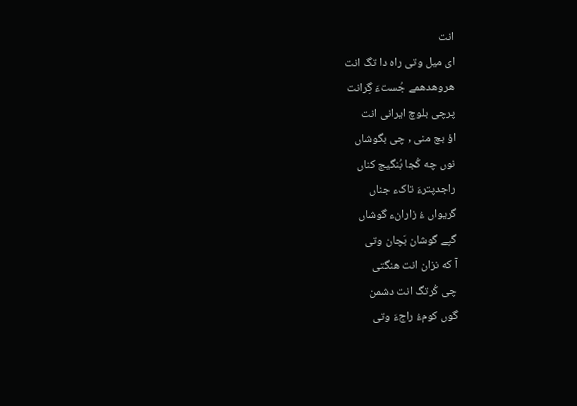انت
اى ميل وتى راه دا تگ انت
ھروھدھمے جُستءَ گِرانت
پرچى بلوچ ايرانى انت
اؤ بچ منى , چى بگوشاں
نوں چه کُجا بُنگيج کناں
راجدپترءَ تاکء جناں
گريواں ءُ زارانء گوشاں
گپے گوشان بَچان وتى
آ که نزان انت ھنگتى
چى کُرتگ انت دشمن
گوں کومءُ راجءَ وتى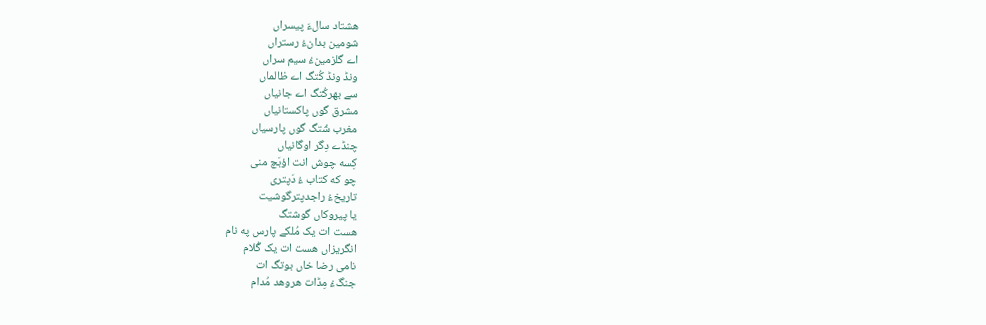ھشتاد سالءَ پيسراں
شومين بدانءُ رستراں
اے گلزمينءُ سيم سراں
ونڈ ونڈ کُتگ اے ظالماں
سے بھرکُتگ اے جانياں
مشرق گوں پاکستانياں
مغرب شُتگ گوں پارسياں
چنڈے دِگر اوگانياں
کِسه چوش انت اؤبَچ منى
چو که کتاب ءُ دَپترى
تاريخءُ راجدپترگوشيت
يا پيروکاں گوشتگ
ھست ات يک مُلکے پارس په نام
انگريزاں ھست ات يک گُلام
نامى رضا خاں بوتگ ات
جنگءُ مِڈات ھروھد مُدام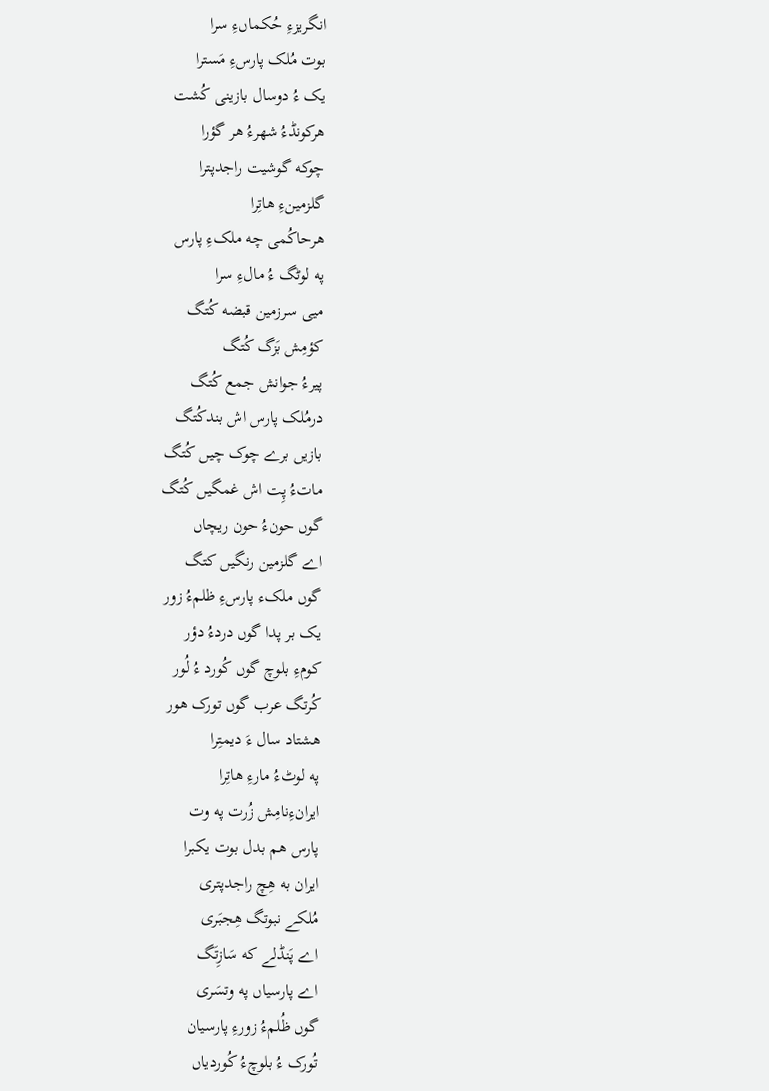انگريزءِ حُکماںءِ سرا
بوت مُلک پارسءِ مَسترا
يک ءُ دوسال بازينى کُشت
ھرکونڈءُ شھرءُ ھر گؤرا
چوکه گوشيت راجدپترا
گلزمينءِ ھاتِرا
ھرحاکُمى چه ملکءِ پارس
په لوٹگ ءُ مالءِ سرا
ميى سرزمين قبضه کُتگ
کؤمِش بَزگ کُتگ
پيرءُ جوانش جمع کُتگ
درمُلک پارس اش بندکُتگ
بازيں برے چوک چيں کُتگ
ماتءُ پِت اش غمگيں کُتگ
گوں حونءُ حون ريچاں
اے گلزمين رنگيں کتگ
گوں ملکء پارسءِ ظلمءُ زور
يک بر پدا گوں دردءُ دؤر
کومءِ بلوچ گوں کُورد ءُ لُور
کُرتگ عرب گوں تورک ھور
ھشتاد سال ءَ ديمتِرا
په لوٹءُ مارءِ ھاتِرا
ايرانءِنامِش زُرت په وت
پارس ھم بدل بوت يکبرا
ايران به ھِچ راجدپترى
مُلکے نبوتگ ھِجبَرى
اے پَنڈلے که سَازِتَگ
اے پارسياں په وتسَرى
گوں ظُلمءُ زورءِ پارسيان
تُورک ءُ بلوچءُ کُوردياں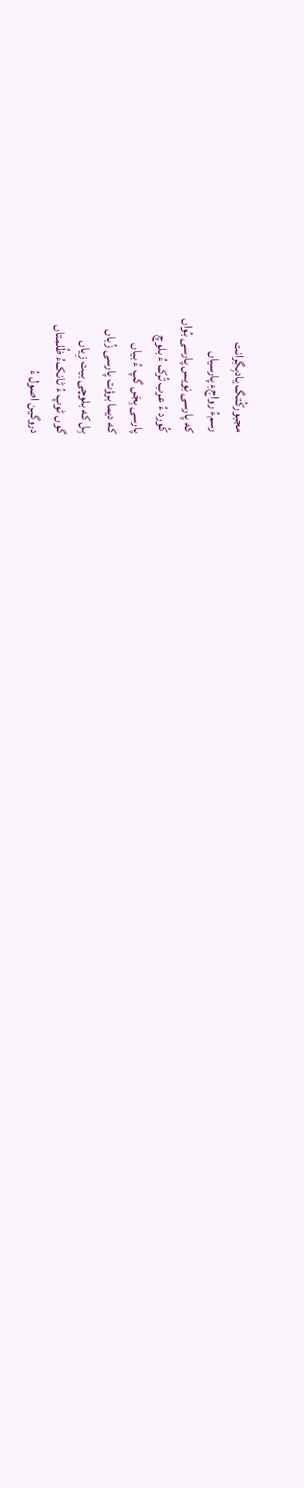مجبورکُتگ يادبِگِرانت
رسمءُ رواجءِ پارسياں
که پارسى نِويس پارسى بُواں
کُورد ءُ عرب تُرک ءُ بلوچ
پارسى بِجَں گپ ءُ بياں
که ديما برؤت پارسى زُباں
بِل که بلوچى بيت زِياں
گوں ٹوپ ءُ ٹانکءُ ظُلمتاں
دروگين اصول ءُ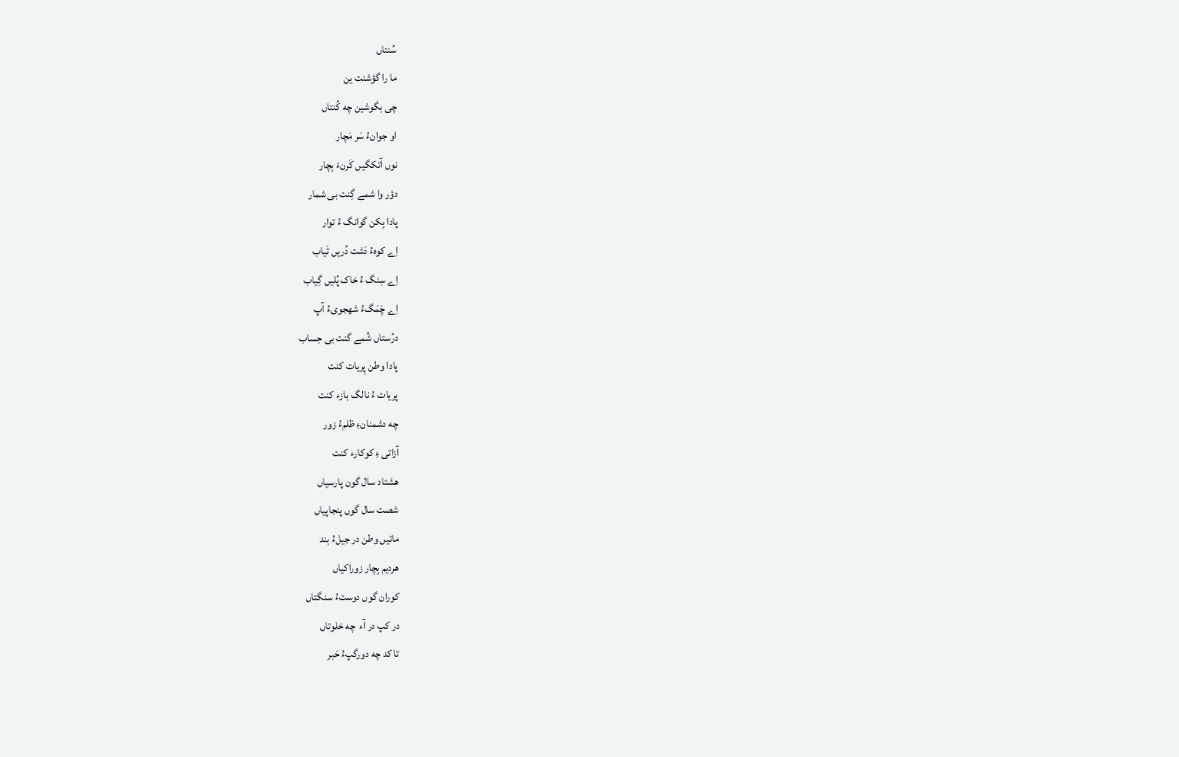سُنتاں
ما را گؤشنت ين
چى بگوشين چه کُنتاں
او جوانءُ سَر مَچار
نوں آتکگيں کَرنءَ بِچار
دؤر وا شمے گِنت بى شمار
پادا بِکن گوانگ ءُ توار
اِے کوهءُ دَشت دُريں تَياب
اِے سِنگ ءُ خاک پُليں گِياب
اِے چَمَگءُ شھجوىءُ آپ
درُستاں شُمے گنت بى حِساب
پادا وطن پِريات کنت
پريات ءُ نالگ بازء کنت
چه دشمنانءِ ظلمءُ زور
آزاتى ءِ کوکارء کنت
ھشتاد سال گون پارسياں
شصت سال گوں پنجاپياں
ماتيں وطن در جيلءُ بند
ھرديم بِچار زوراکياں
کوران گوں دوستءُ سنگتاں
در کپ در آء  چه خلوتاں
تا کد چه دورگپءُ حَبر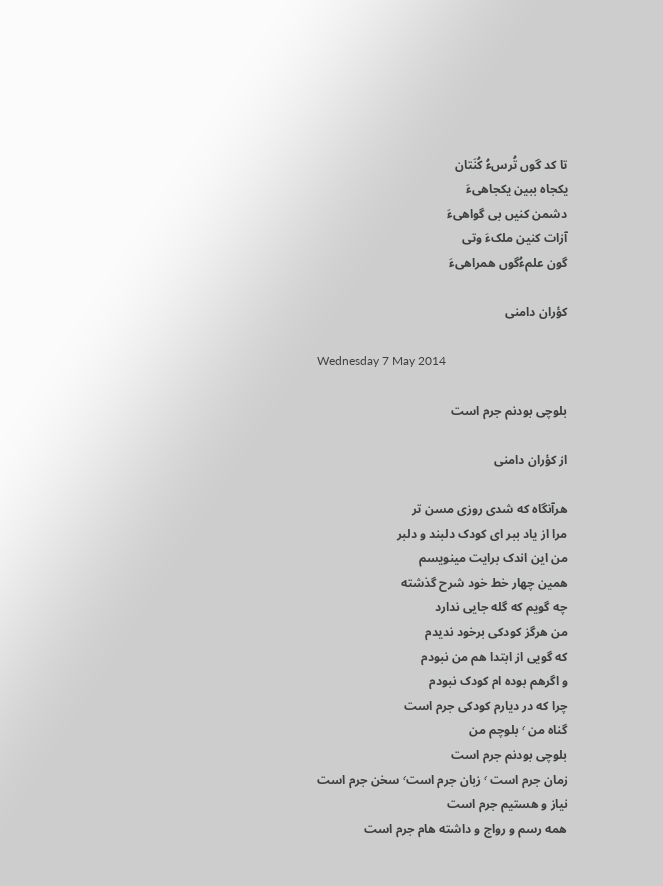تا کد گوں تُرسءُ کُنَتان
يکجاه ببين يکجاھىءَ
دشمن کنيں بى گواھىءَ
آزات کنين ملکءَ وتى
گون علمءُگوں ھمراھىءَ

کؤران دامنى

Wednesday 7 May 2014

بلوچى بودنم جرم است

از کؤران دامنى

ھرآنگاه که شدى روزى مسن تر
مرا از ياد ببر اى کودک دلبند و دلبر
من اين اندک برايت مينويسم
ھمين چھار خط خود شرح گذشته
چه گويم که گله جايى ندارد
من ھرگز کودکى برخود نديدم
که گويى از ابتدا ھم من نبودم
و اگرھم بوده ام کودک نبودم
چرا که در ديارم کودکى جرم است
گناه من ٬ بلوچم من
بلوچى بودنم جرم است
زمان جرم است ٬ زبان جرم است٬ سخن جرم است
نياز و ھستيم جرم است
ھمه رسم و رواج و داشته ھام جرم است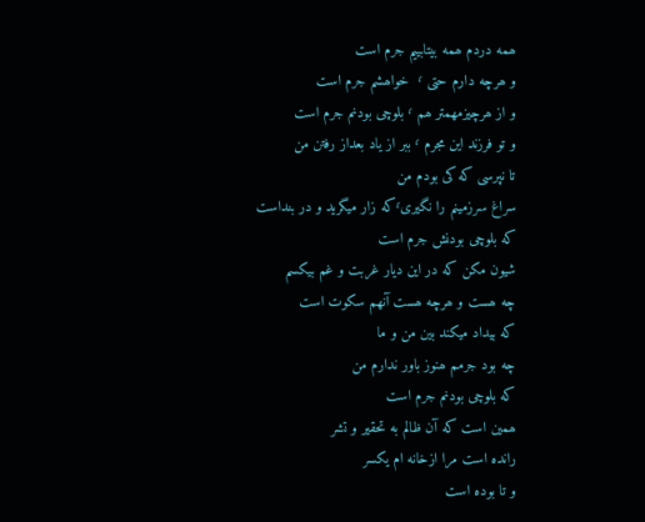ھمه دردم ھمه بيتابييم جرم است
و ھرچه دارم حتى ٬  خواھشم جرم است
و از ھرچيزمھمتر ھم ٬ بلوچى بودنم جرم است
و تو فرزند اين مجرم ٬ ببر از ياد بعداز رفتن من
تا نپرسى که کى بودم من
سراغ سرزمينم را نگيرى٬که زار ميگريد و در بنداست
که بلوچى بودنش جرم است
شيون مکن که در اين ديار غربت و غم بيکسم
چه ھست و ھرچه ھست آنھم سکوت است
که بيداد ميکند بين من و ما
چه بود جرمم ھنوز باور ندارم من
که بلوچى بودنم جرم است
ھمين است که آن ظالم به تحقير و تشر
رانده است مرا ازخانه ام يکسر
و تا بوده است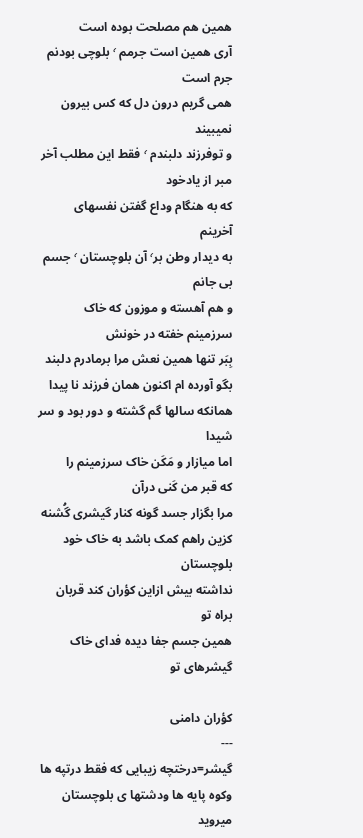ھمين ھم مصلحت بوده است
آرى ھمين است جرمم ٬ بلوچى بودنم جرم است
ھمى گريم درون دل که کس بيرون نميبيند
و توفرزند دلبندم ٬ فقط اين مطلب آخر مبر از يادخود
که به ھنگام وداع گفتن نفسھاى  آخرينم
به ديدار وطن بر٬ آن بلوچستان ٬ جسم بى جانم
و ھم آھسته و موزون که خاک سرزمينم خفته در خونش
بِبَر تنھا ھمين نعش مرا برمادرم دلبند
بگو آورده ام اکنون ھمان فرزند نا پيدا
ھمانکه سالھا گم گشته و دور بود و سر شيدا
اما ميازار و مَکَن خاک سرزمينم را
که قبر من کَنى درآن
مرا بگزار جسد گونه کنار گيشرى گُشنه
کزين راھم کمک باشد به خاک خود بلوچستان
نداشته بيش ازاين کؤران کند قربان براه تو
ھمين جسم جفا ديده فداى خاک گيشرھاى تو

کؤران دامنى
---
گيشر=درختچه زيبايى که فقط درتپه ھا وکوه پايه ھا ودشتھا ى بلوچستان ميرويد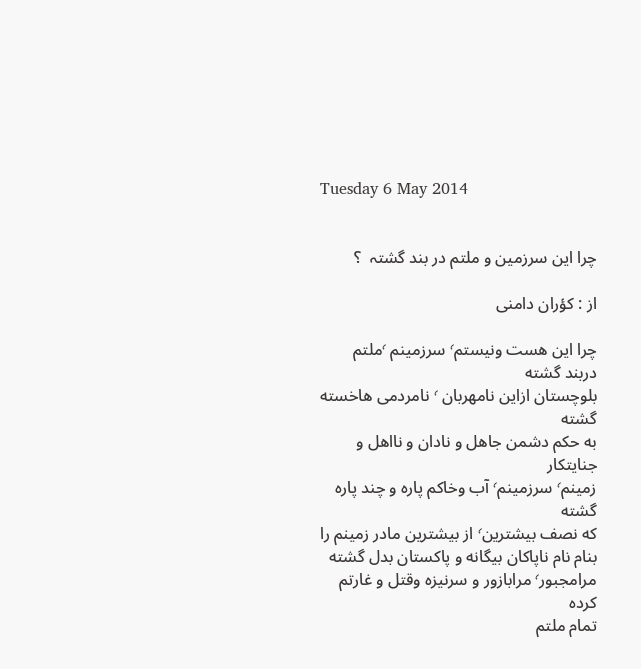Tuesday 6 May 2014


چرا اين سرزمين و ملتم در بند گشتہ  ؟

از : کؤران دامنى

چرا اين ھست ونيستم٬ سرزمينم ٬ملتم دربند گشته
بلوچستان ازاين نامھربان ٬ نامردمى ھاخسته گشته
به حکم دشمن جاھل و نادان و نااھل و جنايتکار
زمينم٬ سرزمينم٬ آب وخاکم پاره و چند پاره گشته
که نصف بيشترين٬ از بيشترين مادر زمينم را
بنام نام ناپاکان بيگانه و پاکستان بدل گشته
مرامجبور٬ مرابازور و سرنيزه وقتل و غارتم کرده
تمام ملتم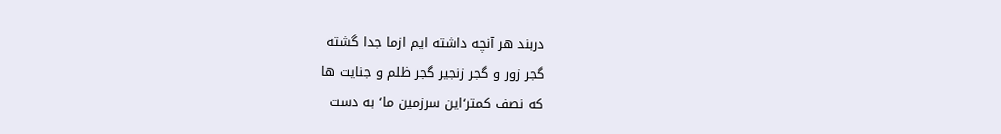دربند ھر آنچه داشته ايم ازما جدا گشته
گجر زور و گجر زنجير گجر ظلم و جنايت ھا
که نصف کمتر٬اين سرزمين ما٬ به دست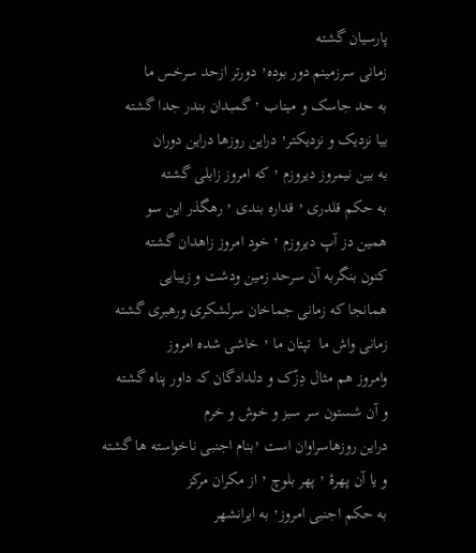پارسيان گشته
زمانى سرزمينم دور بوده٬ دورتر ازحد سرخس ما
به حد جاسک و ميناب ٬ گمبدان بندر جدا گشته
بيا نزديک و نزديکتر٬ دراين روزھا دراين دوران
به بين نيمروز ديروزم ٬ که امروز زابلى گشته
به حکم قلدرى ٬ قداره بندى ٬ رھگذر اين سو
ھمين دز آپ ديروزم ٬ خود امروز زاھدان گشته
کنون بنگربه آن سرحد زمين ودشت و زيبايى
ھمانجا که زمانى جماخان سرلشکرى ورھبرى گشته
زمانى واش ما  تپتان ما ٬ خاشى شده امروز
وامروز ھم مثال دِزّک و دلدادگان کہ داور پناه گشته
و آن شستون سر سبز و خوش و خرم
دراين روزھاسراوان است ٬بنام اجنبى ناخواسته ھا گشته
و يا آن پھرۂ ٬ پھر بلوچ ٬ از مکران مرکز
به حکم اجنبى امروز٬ به ايرانشھر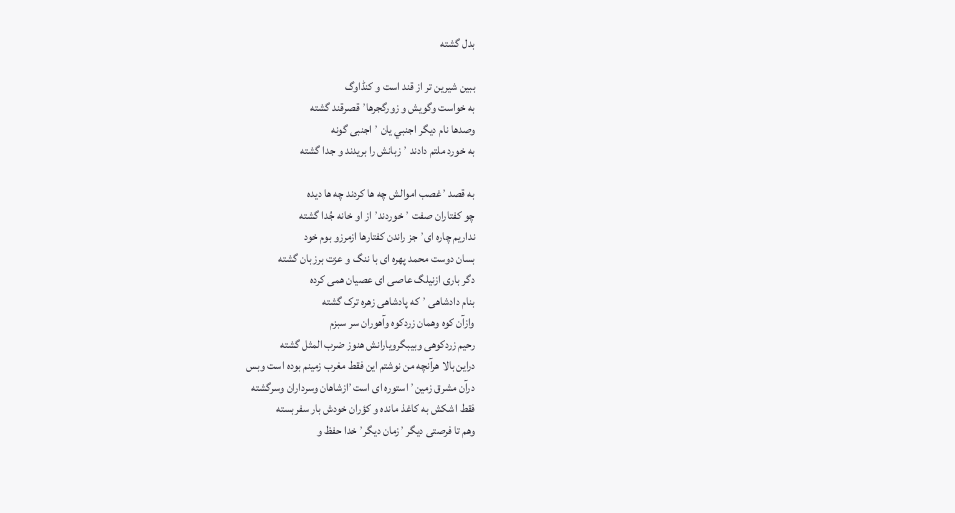بدل گشته

ببين شيرين تر از قند است و کنڈاوگ
به خواست وگويش و زورگجرھا٬ قصرقند گشته
وصدھا نام ديگر اجنبي يان ٬ اجنبى گونه
به خورد ملتم دادند ٬ زبانش را بريدند و جدا گشته

به قصد ٬غصب اموالش چه ھا کردند چه ھا ديده
چو کفتاران صفت ٬ خوردند٬ از او خانه جُدا گشته
نداريم چاره اى٬ جز راندن کفتارھا ازمرزو بوم خود
بسان دوست محمد پهره اى با ننگ و عزت برزبان گشته
دگر بارى ازنيلگ عاصى اى عصيان ھمى کرده
بنام دادشاھى ٬ که پادشاھى زھره ترک گشته
وازآن کوه وھمان زردکوه وآھوران سر سبزم
رحيم زردکوھى وبيبگرويارانش ھنوز ضرب المثل گشته
دراين بالا ھرآنچه من نوشتم اين فقط مغرب زمينم بوده است وبس
درآن مشرق زمين٬ استوره اى است٬ازشاھان وسرداران وسرگشته
فقط اشکش به کاغذ مانده و کؤران خودش بار سفربسته
وھم تا فرصتى ديگر ٬زمان ديگر٬ خدا حفظ و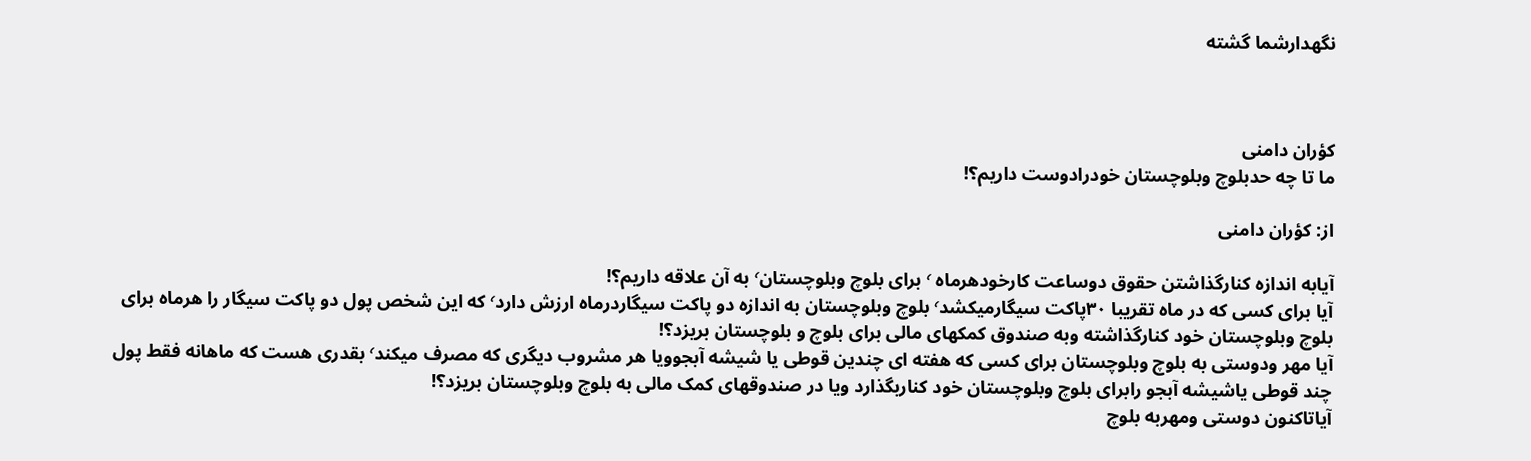نگھدارشما گشته



کؤران دامنى
ما تا چه حدبلوچ وبلوچستان خودرادوست داريم؟!

از: کؤران دامنى

آيابه اندازه کنارگذاشتن حقوق دوساعت کارخودھرماه ٬ براى بلوچ وبلوچستان٬ به آن علاقه داريم؟!
آيا براى کسى که در ماه تقريبا ۳۰پاکت سيگارميکشد٬ بلوچ وبلوچستان به اندازه دو پاکت سيگاردرماه ارزش دارد٬ که اين شخص پول دو پاکت سيگار را ھرماه براى بلوچ وبلوچستان خود کنارگذاشته وبه صندوق کمکھاى مالى براى بلوچ و بلوچستان بريزد؟!
آيا مھر ودوستى به بلوچ وبلوچستان براى کسى که ھفته اى چندين قوطى يا شيشه آبجوويا ھر مشروب ديگرى که مصرف ميکند٬ بقدرى ھست که ماھانه فقط پول چند قوطى ياشيشه آبجو رابراى بلوچ وبلوچستان خود کناربگذارد ويا در صندوقھاى کمک مالى به بلوچ وبلوچستان بريزد؟!
آياتاکنون دوستى ومھربه بلوچ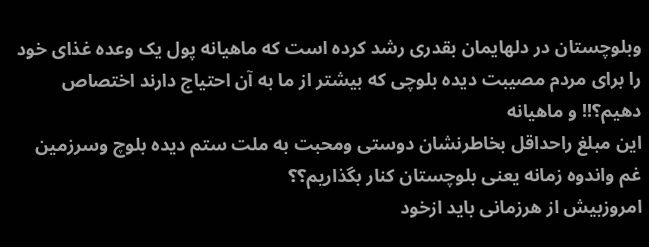وبلوچستان در دلھايمان بقدرى رشد کرده است که ماھيانه پول يک وعده غذاى خود را براى مردم مصيبت ديده بلوچى که بيشتر از ما به آن احتياج دارند اختصاص دھيم؟!! و ماھيانه
اين مبلغ راحداقل بخاطرنشان دوستى ومحبت به ملت ستم ديده بلوچ وسرزمين غم واندوه زمانه يعنى بلوچستان کنار بگذاريم؟؟
امروزبيش از ھرزمانى بايد ازخود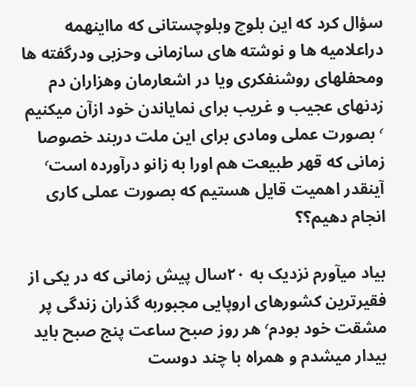سؤال کرد که اين بلوچ وبلوچستانى که مااينھمه دراعلاميه ھا و نوشته ھاى سازمانى وحزبى ودرگفته ھا ومحفلھاى روشنفکرى ويا در اشعارمان وھزاران دم زدنھاى عجيب و غريب براى نماياندن خود ازآن ميکنيم ٬ بصورت عملى ومادى براى اين ملت دربند خصوصا زمانى که قھر طبيعت ھم اورا به زانو درآورده است٬ آينقدر اھميت قايل ھستيم که بصورت عملى کارى انجام دھيم؟؟

بياد ميآورم نزديک به ۲۰سال پيش زمانى که در يکى از فقيرترين کشورھاى اروپايى مجبوربه گذران زندگى پر مشقت خود بودم٬ ھر روز صبح ساعت پنج صبح بايد بيدار ميشدم و ھمراه با چند دوست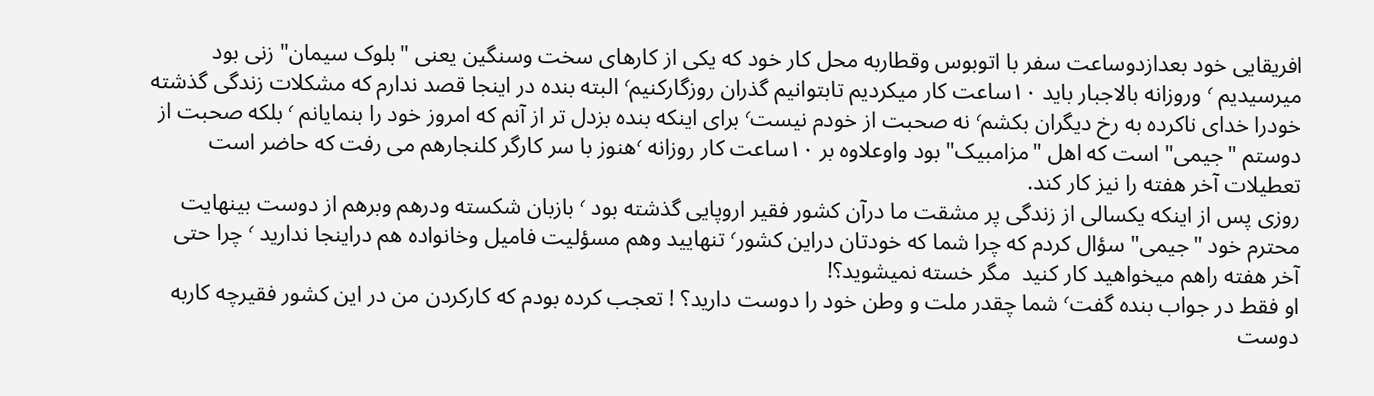افريقايى خود بعدازدوساعت سفر با اتوبوس وقطاربه محل کار خود که يکى از کارھاى سخت وسنگين يعنى "بلوک سيمان" زنى بود ميرسيديم ٬ وروزانه بالاجبار بايد ۱۰ساعت کار ميکرديم تابتوانيم گذران روزگارکنيم٬ البته بنده در اينجا قصد ندارم که مشکلات زندگى گذشته خودرا خداى ناکرده به رخ ديگران بکشم٬ نه صحبت از خودم نيست٬ براى اينکه بنده بزدل تر از آنم که امروز خود را بنمايانم ٬ بلکه صحبت از دوستم "جيمى" است که اھل "مزامبيک" بود واوعلاوه بر ۱۰ساعت کار روزانه ٬ھنوز با سر کارگر کلنجارھم مى رفت که حاضر است تعطيلات آخر ھفته را نيز کار کند.
روزى پس از اينکه يکسالى از زندگى پر مشقت ما درآن کشور فقير اروپايى گذشته بود ٬ بازبان شکسته ودرھم وبرھم از دوست بينھايت محترم خود "جيمى" سؤال کردم که چرا شما که خودتان دراين کشور٬ تنھاييد وھم مسؤليت فاميل وخانواده ھم دراينجا نداريد ٬ چرا حتى آخر ھفته راھم ميخواھيد کار کنيد  مگر خسته نميشويد؟!
او فقط در جواب بنده گفت٬ شما چقدر ملت و وطن خود را دوست داريد؟ ! تعجب کرده بودم که کارکردن من در اين کشور فقيرچه کاربه دوست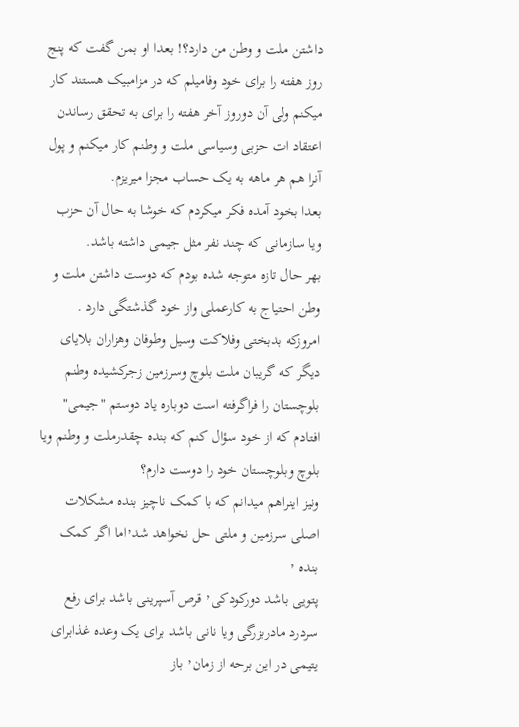داشتن ملت و وطن من دارد؟! بعدا او بمن گفت که پنج روز ھفته را براى خود وفاميلم که در مزامبيک ھستند کار ميکنم ولى آن دوروز آخر ھفته را براى به تحقق رساندن اعتقاد ات حزبى وسياسى ملت و وطنم کار ميکنم و پول آنرا ھم ھر ماھه به يک حساب مجزا ميريزم.
بعدا بخود آمده فکر ميکردم که خوشا به حال آن حزب ويا سازمانى که چند نفر مثل جيمى داشته باشد.
بھر حال تازه متوجه شده بودم که دوست داشتن ملت و وطن احتياج به کارعملى واز خود گذشتگى دارد .
امروزکه بدبختى وفلاکت وسيل وطوفان وھزاران بلاياى ديگر که گريبان ملت بلوچ وسرزمين زجرکشيده وطنم بلوچستان را فراگرفته است دوباره ياد دوستم "جيمى" افتادم که از خود سؤال کنم که بنده چقدرملت و وطنم ويا بلوچ وبلوچستان خود را دوست دارم؟
ونيز اينراھم ميدانم که با کمک ناچيز بنده مشکلات اصلى سرزمين و ملتى حل نخواھد شد٬اما اگر کمک بنده ٬
پتويى باشد دورکودکى٬ قرص آسپرينى باشد براى رفع سردرد مادربزرگى ويا نانى باشد براى يک وعده غذابراى يتيمى در اين برحه از زمان٬ باز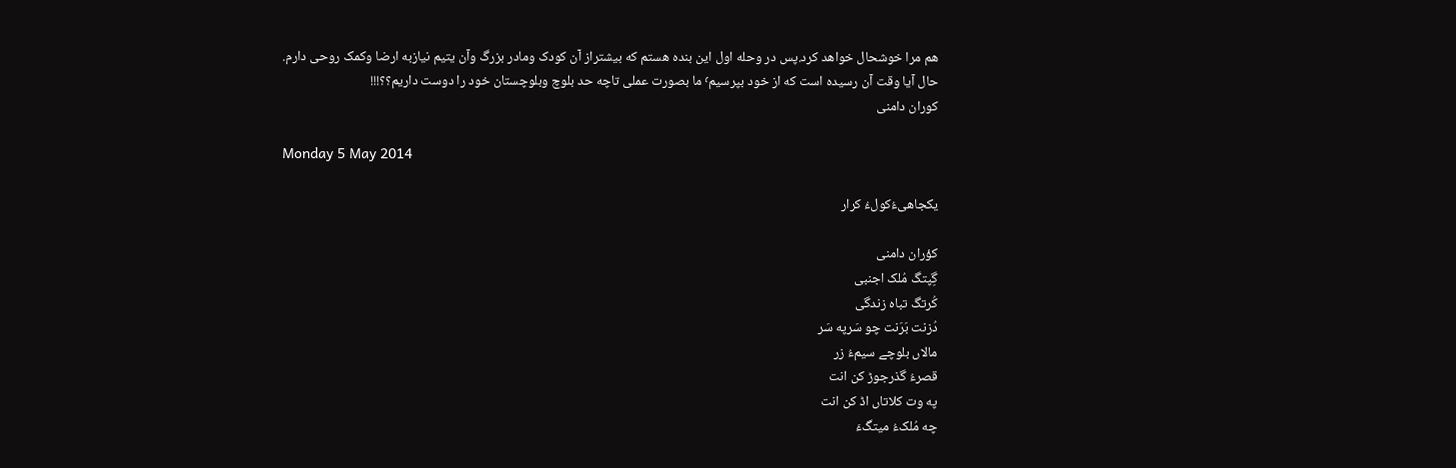ھم مرا خوشحال خواھد کرد.پس در وحله اول اين بنده ھستم که بيشتراز آن کودک ومادر بزرگ وآن يتيم نيازبه ارضا وکمک روحى دارم.
حال آيا وقت آن رسيده است که از خود بپرسيم٬ ما بصورت عملى تاچه حد بلوچ وبلوچستان خود را دوست داريم؟؟!!!
کوران دامنى

Monday 5 May 2014

يکجاھىءُکولءُ کرار

کؤران دامنى
گِپتگ مُلک اجنبى
کُرتگ تباه زندگى
دُزنت بَرَنت چو سَرپه سَر
مالاں بلوچے سيمءُ زر
قصرءُ گذرجوڑ کن انت
په وت کلاتاں اڈ کن انت
چه مُلکءُ ميتگءَ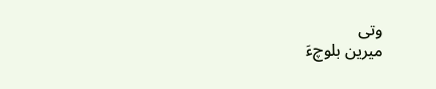وتى
ميرين بلوچءَ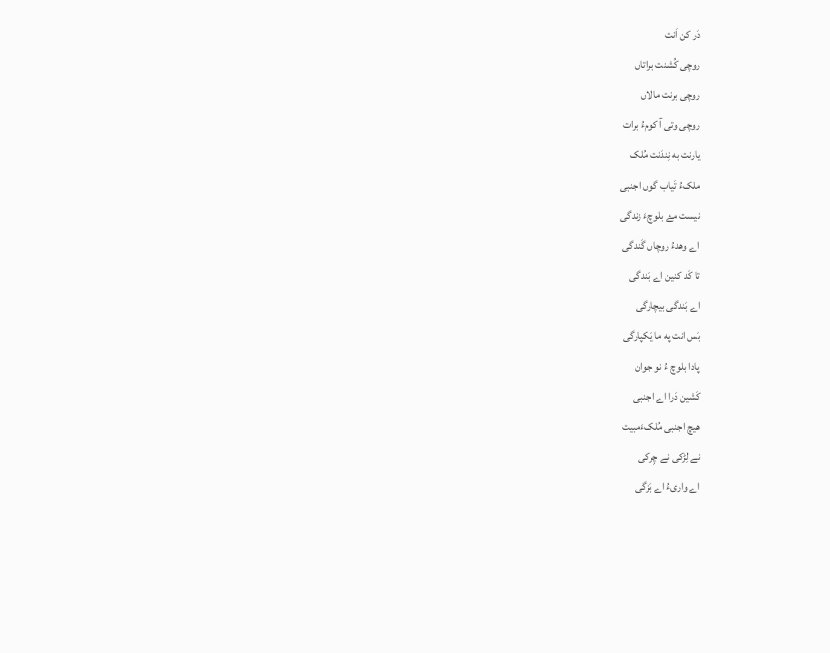دَر کن اَنت
روچى کُشنت براتاں
روچى برنت مالاں
روچى وتى آ کومءُ برات
يارنت به نِندَنت مُلک
ملکءُ تَياب گوں اجنبى
نيست مۓ بلوچءَ زندگى
اے وھدءُ روچاں گَندگى
تا کَد کنين اے بَندگى
اے بَندگى بيچارگى
بَس انت په ما يَکپارگى
پادا بلوچ ءُ نو جوان
کَشين دَرا اے اجنبى
ھيچ اجنبى مُلکءَمبيت
نے لِڑکى نے چِرکى
اے وارىءُ اے بَزگى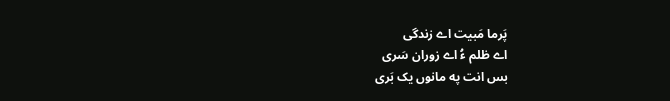پَرما مَبيت اے زندگى
اے ظلم ءُ اے زوران سَرى
بس انت په مانوں يک بَرى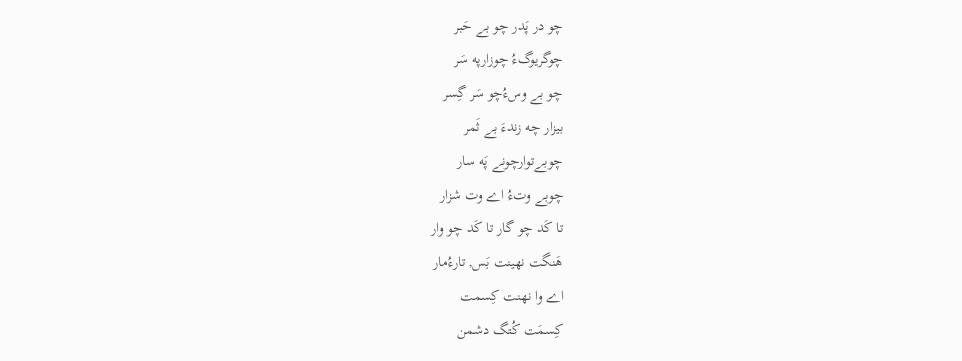چو در پَدر چو بے حَبر
چوگريوگءُ چوزارپه سَر
چو بے وسءُچو سَر گِسر
بيزار چه زندءَ بے ثَمر
چوبےتوارچونے پَه سار
چوبے وتءُ اے وت شزار
تا کَد چو گار تا کَد چو وار
ھَنگت نھينت بَس, تارءُمار
اے وا نھنت کِسمت
کِسمَت کُتگ دشمن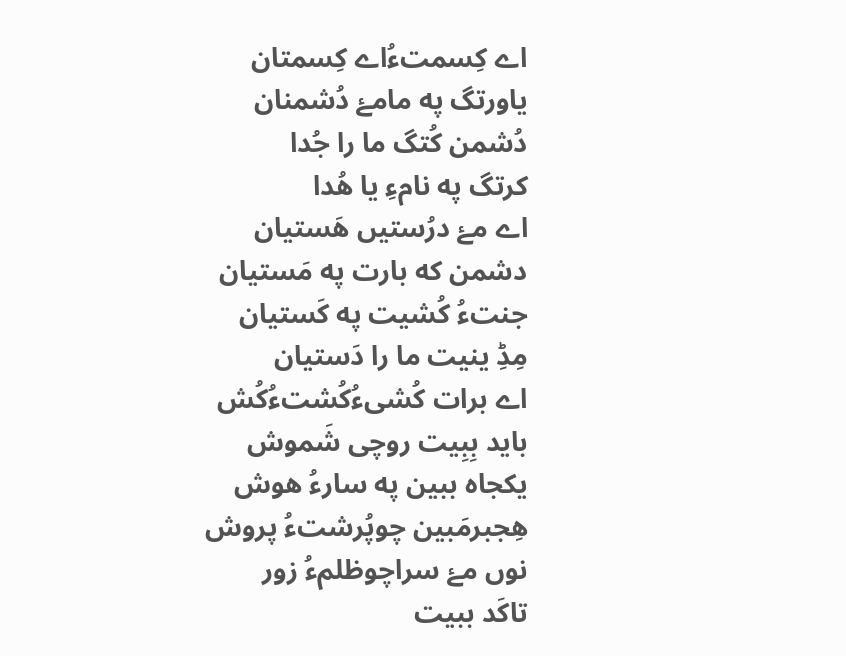اے کِسمتءُاے کِسمتان
ياورتگ په مامۓ دُشمنان
دُشمن کُتگ ما را جُدا
کرتگ په نامءِ يا ھُدا
اے مۓ درُستيں ھَستيان
دشمن که بارت په مَستيان
جنتءُ کُشيت په کَستيان
مِڈِ ينيت ما را دَستيان
اے برات کُشىءُکُشتءُکُش
بايد بِبِيت روچى شَموش
يکجاه ببين په سارءُ ھوش
ھِجبرمَبين چوپُرشتءُ پروش
نوں مۓ سراچوظلمءُ زور
تاکَد ببيت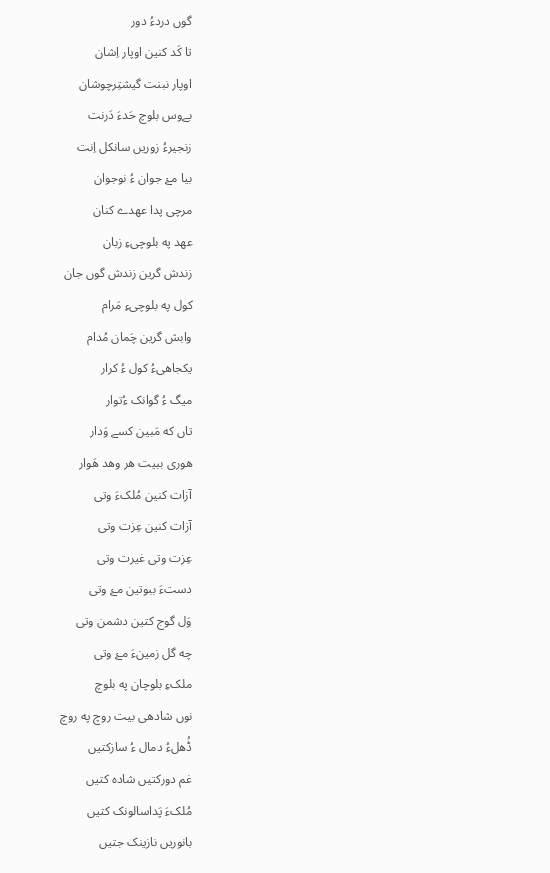گوں دردءُ دور
تا کَد کنين اوپار اِشان
اوپار نبنت گيشتِرچوشان
بےوس بلوچ حَدءَ دَرنت
زنجيرءُ زوريں سانکل اِنت
بيا مۓ جوان ءُ نوجوان
مرچى پدا عھدے کنان
عھد په بلوچىءِ زبان
زندش گرين زندش گوں جان
کول په بلوچىءِ مَرام
وابش گرين چَمان مُدام
يکجاھىءُ کول ءُ کرار
ميگ ءُ گوانک ءُتوار
تاں که مَبين کسے وَدار
ھورى ببيت ھر وھد ھَوار
آزات کنين مُلکءَ وتى
آزات کنين عِزت وتى
عِزت وتى غيرت وتى
دستءَ ببوتين مۓ وتى
وَل گوج کتين دشمن وتى
چه گل زمينءَ مۓ وتى
ملکءِ بلوچان په بلوچ
نوں شادھى بيت روچ په روچ
ڈُھلءُ دمال ءُ سازکتيں
غم دورکتيں شاده کتيں
مُلکءَ پَداسالونک کتيں
بانوريں نازينک جتيں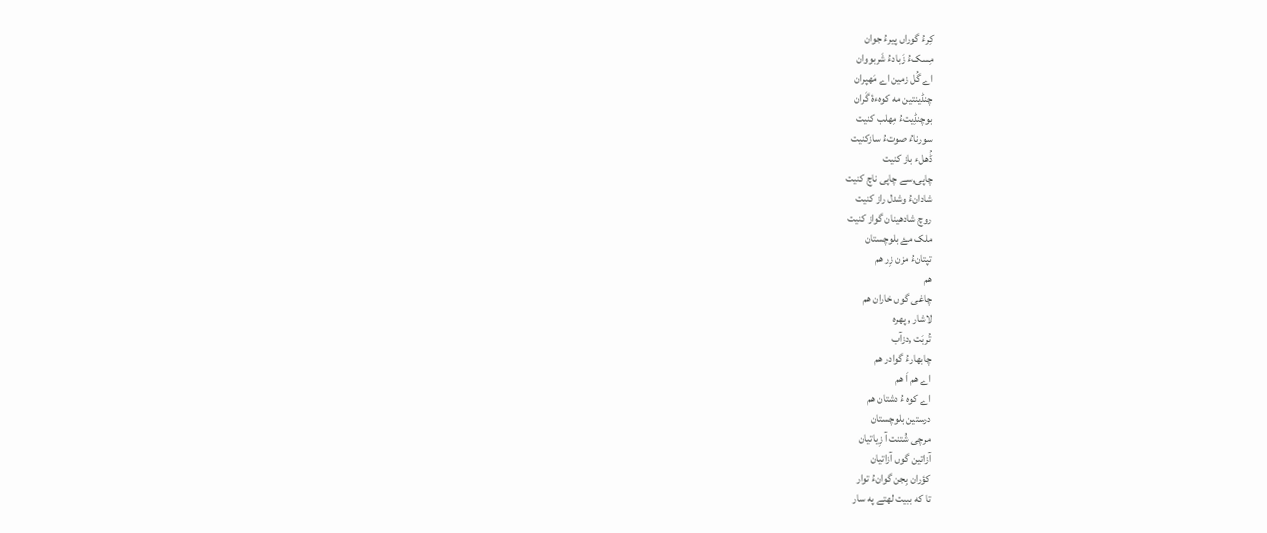کِرءُ گوراں پيرءُ جوان
مِسکءُ زَبادءُ شَربووان
اے گُل زمين اے مَھپران
چنڈينتين مه کوهءۀ گَران
بوچنڈِيتءُ مِھلب کنيت
سورناءُ صوتءُ سازکنيت
ڈُھلء باز کنيت
چاپى,سے چاپى ناچ کنيت
شادانءُ وشدل راز کنيت
روچ شادھينان گواز کنيت
ملک مۓ بلوچستان
تپتانءُ مزن زِر ھم
ھم
چاغى گوں خاران ھم
لاشار , پھره
تُربَت ,دزآب
چابھارءُ گوادر ھم
اے ھم اَ ھم
اے کوه ءُ دشتان ھم
درستين بلوچستان
مرچى شُتنت آ زِياتيان
آزاتين گوں آزاتيان
کؤران بِجن گوانءُ توار
تا که ببيت لھتے په سار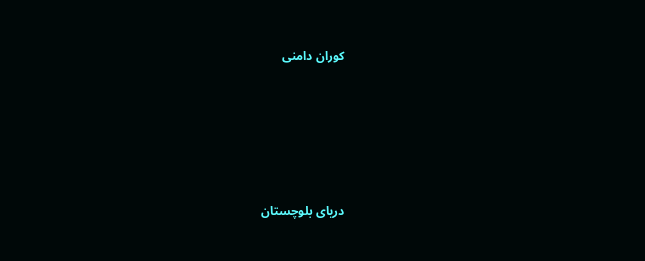کوران دامنى






درياى بلوچستان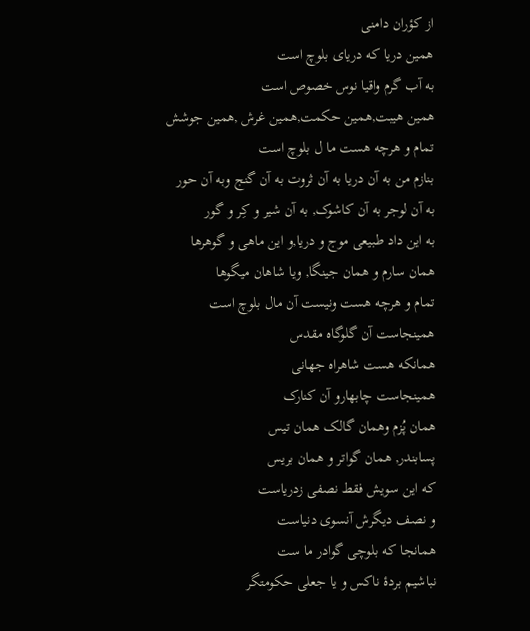از کؤران دامنى
ھمين دريا که درياى بلوچ است
به آب گرم واقيا نوس خصوص است
ھمين ھيبت,ھمين حکمت,ھمين غرش ,ھمين جوشش
تمام و ھرچه ھست ما ل بلوچ است
بنازم من به آن دريا به آن ثروت به آن گنج وبه آن حور
به آن لوجر به آن کاشوک, به آن شير و کِر و گور
به اين داد طبيعى موج و دريا,و اين ماھى و گوھرھا
ھمان سارم و ھمان جينگا, ويا شاھان ميگوھا
تمام و ھرچه ھست ونيست آن مال بلوچ است
ھمينجاست آن گلوگاه مقدس
ھمانکه ھست شاهراه جھانى
ھمينجاست چابھارو آن کنارک
ھمان پُزم وھمان گالک ھمان تيس
پسابندر, ھمان گواتر و ھمان بريس
که اين سويش فقط نصفى زدرياست
و نصف ديگرش آنسوى دنياست
ھمانجا که بلوچى گوادر ما ست
نباشيم بردۂ ناکس و يا جعلى حکومتگر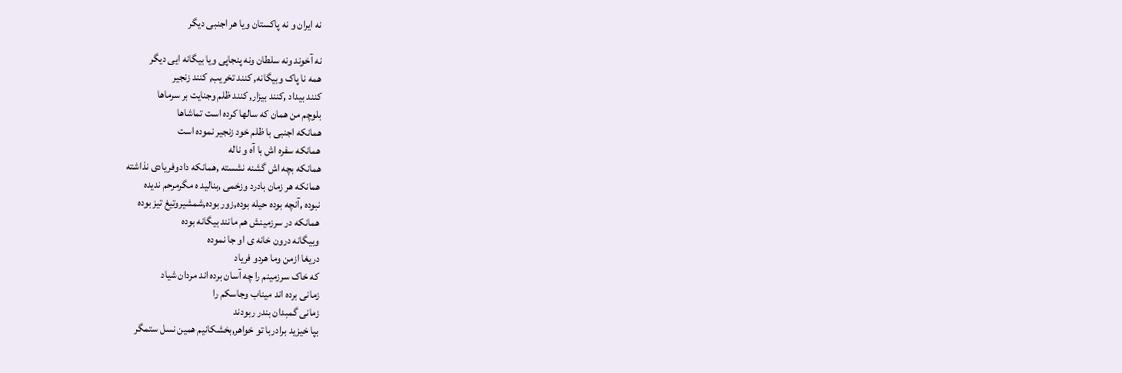نه ايران و نه پاکستان ويا ھر اجنبى ديگر

نه آخوند ونه سلطان ونه پنجاپى ويا بيگانه ايى ديگر
ھمه نا پاک وبيگانه, کنند تخريب, کنند زنجير
کنند بيداد ,کنند بيزار, کنند ظلم وجنايت بر سرماھا
بلوچم من ھمان که سالھا کرده است تماشاھا
ھمانکه اجنبى با ظلم خود زنجير نموده است
ھمانکه سفره اش با آه و ناله
ھمانکه بچه اش گشنه نشسته ,ھمانکه دادوفريادى نذاشته
ھمانکه ھر زمان بادرد وزخمى ,بناليد ه مگرمرحم نديده
نبوده ,آنچه بوده حيله بوده,زور بوده,شمشيروتيغ تيز بوده
ھمانکه در سرزمينش ھم مانند بيگانه بوده
وبيگانه درون خانه ى او جا نموده
دريغا ازمن وما ھردو فرياد
که خاک سرزمينم را چه آسان برده اند مردان شياد
زمانى برده اند ميناب وجاسکم را
زمانى گمبدان بندر ربودند
بپا خيزيد برادربا تو خواھر,بخشکانيم ھمين نسل ستمگر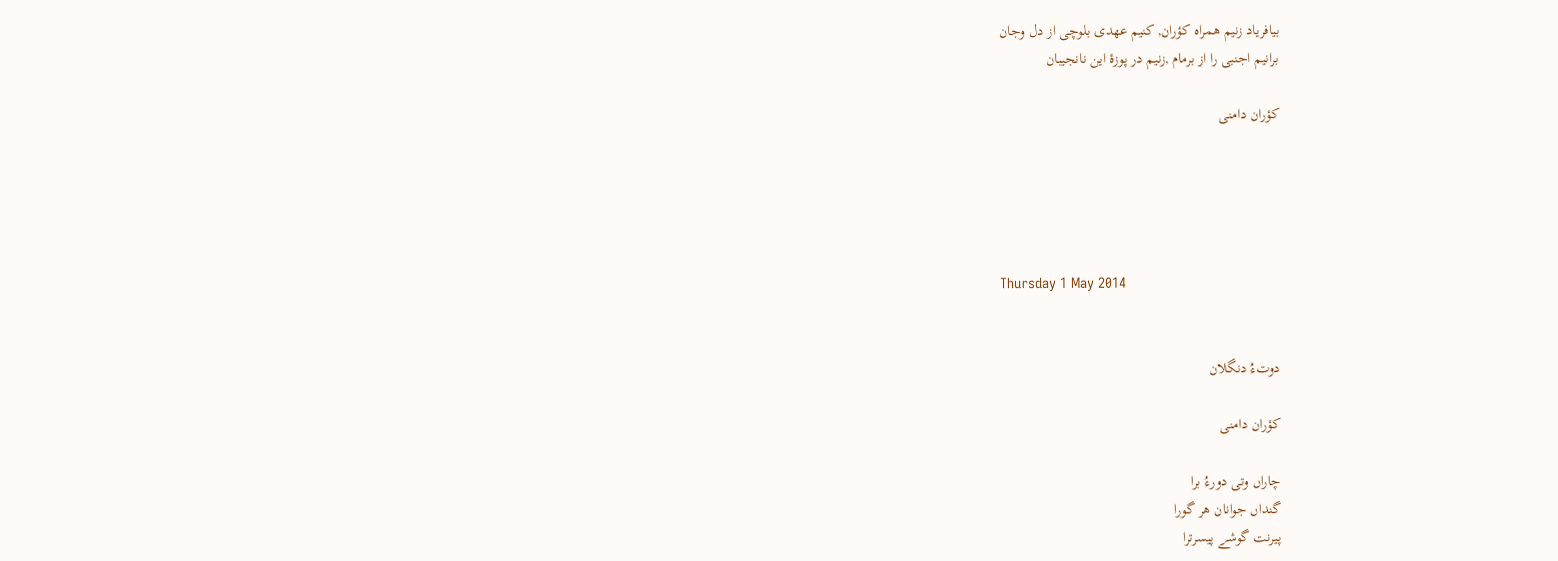بيافرياد زنيم ھمراه کؤران, کنيم عھدى بلوچى از دل وجان
برانيم اجنبى را از برمام ,زنيم در پوزۂ اين نانجيبان

کؤران دامنى





Thursday 1 May 2014


دوتءُ دنگلان

کؤران دامنى

چاراں وتى دورءُ برا
گنداں جوانان ھر گورا
پيرنت گوشے پيسرترا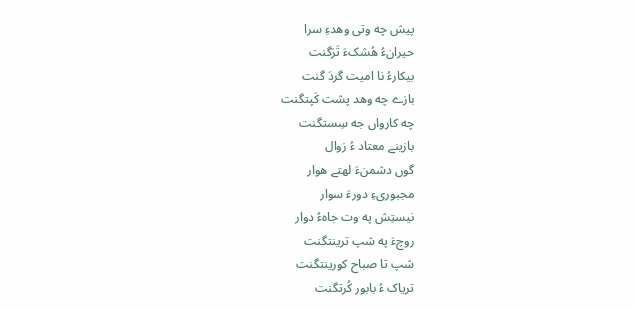پيش چه وتى وھدءِ سرا
حيرانءُ ھُشکءَ تَرَگنت
بيکارءُ نا اميت گردَ گنت
بازے چه وھد پشت کَپتگنت
چه کارواں جه سِستگنت
بازينے معتاد ءُ زوال
گوں دشمنءَ لھتے ھوار
مجبورىءِ دورءَ سوار
نيستِش په وت جاهءُ دوار
روچءَ په شپ ترينتگنت
شپ تا صباح کورينتگنت
ترياک ءُ بابور کُرتگنت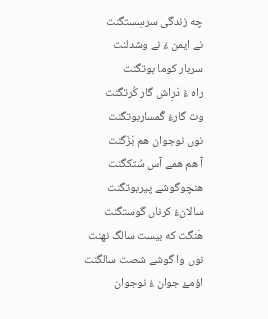چه زندگى سرسِستگنت
نے ايمن ءُ نے وشدلنت
سربار کوما بوتگنت
راه ءُ دَرِاش گار کُرتگنت
وت گارءُ گُمساربوتگنت
نوں نوجوان ھم بَزَگنت
آ ھم ھمے آس سُتکگنت
ھنچوگوشے پيربوتگنت
سالانءُ کرناں گوستگنت
ھَنگت که بيست سالگ نھنت
نوں وا گوشے شصت سالگنت
اؤمۓ جوان ءُ نوجوان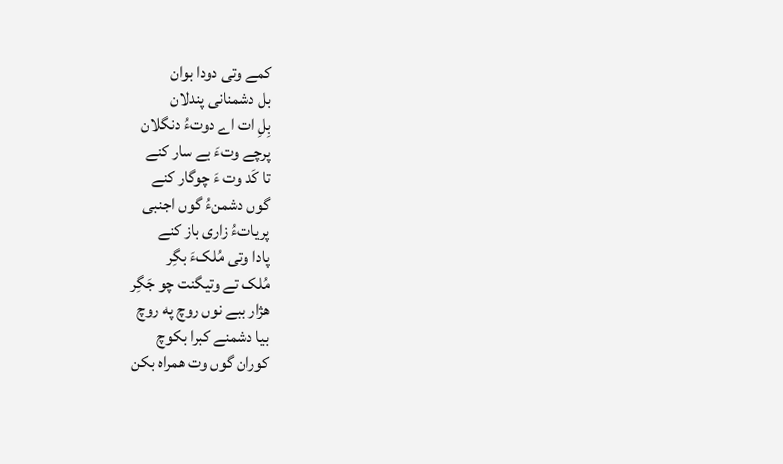کمے وتى دودا بوان
بل دشمنانى پندلان
بِلِ ات اے دوتءُ دنگلان
پرچے وتءَ بے سار کنے
تا کَد وت ءَ چوگار کنے
گوں دشمنءُ گوں اجنبى
پرياتءُ زارى باز کنے
پادا وتى مُلکءَ بگِر
مُلک تے وتيگنت چو جَگِر
ھژار ببے نوں روچ په روچ
بيا دشمنے کبرا بکوچ
کوران گوں وت ھمراه بکن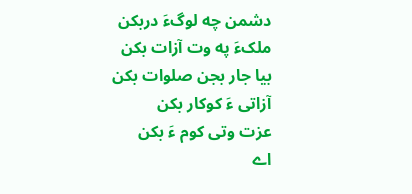دشمن چه لوگءَ دربکن
ملکءَ په وت آزات بکن
بيا جار بجن صلوات بکن
آزاتى ءَ کوکار بکن
عزت وتى کوم ءَ بکن
اے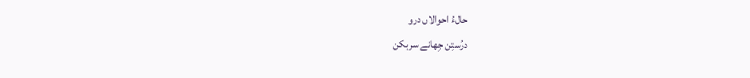حالءُ احوالاں درو
درُستِن جِھانے سربکن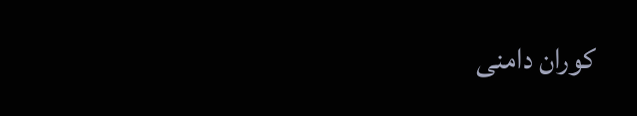کوران دامنى